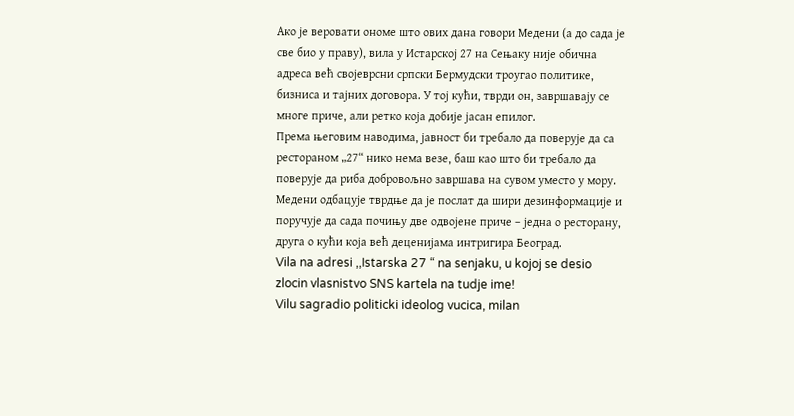Ако је веровати ономе што ових дана говори Медени (а до сада је све био у праву), вила у Истарској 27 на Сењаку није обична адреса већ својеврсни српски Бермудски троугао политике, бизниса и тајних договора. У тој кући, тврди он, завршавају се многе приче, али ретко која добије јасан епилог.
Према његовим наводима, јавност би требало да поверује да са рестораном „27“ нико нема везе, баш као што би требало да поверује да риба добровољно завршава на сувом уместо у мору. Медени одбацује тврдње да је послат да шири дезинформације и поручује да сада почињу две одвојене приче – једна о ресторану, друга о кући која већ деценијама интригира Београд.
Vila na adresi ,,Istarska 27 “ na senjaku, u kojoj se desio zlocin vlasnistvo SNS kartela na tudje ime!
Vilu sagradio politicki ideolog vucica, milan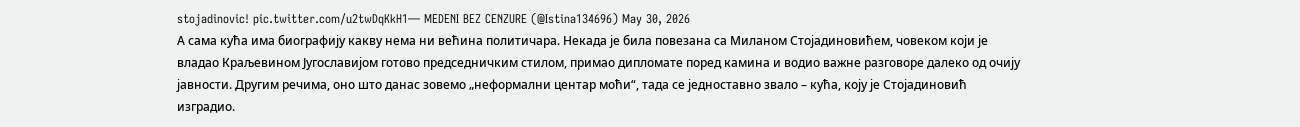stojadinovic! pic.twitter.com/u2twDqKkH1— MEDENI BEZ CENZURE (@Istina134696) May 30, 2026
А сама кућа има биографију какву нема ни већина политичара. Некада је била повезана са Миланом Стојадиновићем, човеком који је владао Краљевином Југославијом готово председничким стилом, примао дипломате поред камина и водио важне разговоре далеко од очију јавности. Другим речима, оно што данас зовемо „неформални центар моћи“, тада се једноставно звало – кућа, коју је Стојадиновић изградио.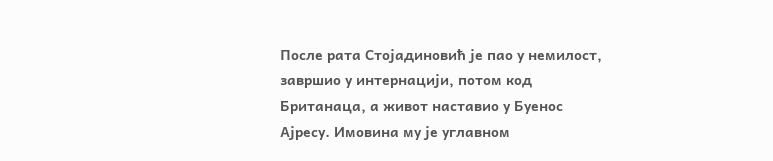После рата Стојадиновић је пао у немилост, завршио у интернацији, потом код Британаца, а живот наставио у Буенос Ајресу. Имовина му је углавном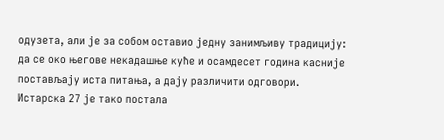одузета, али је за собом оставио једну занимљиву традицију: да се око његове некадашње куће и осамдесет година касније постављају иста питања, а дају различити одговори.
Истарска 27 је тако постала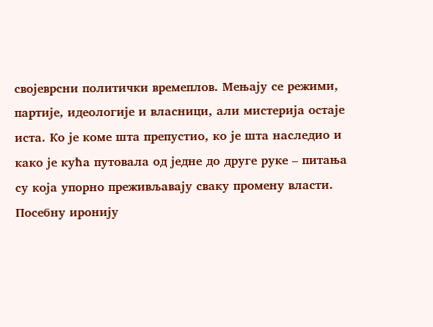својеврсни политички времеплов. Мењају се режими, партије, идеологије и власници, али мистерија остаје иста. Ко је коме шта препустио, ко је шта наследио и како је кућа путовала од једне до друге руке – питања су која упорно преживљавају сваку промену власти.
Посебну иронију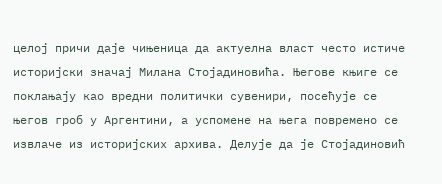целој причи даје чињеница да актуелна власт често истиче историјски значај Милана Стојадиновића. Његове књиге се поклањају као вредни политички сувенири, посећује се његов гроб у Аргентини, а успомене на њега повремено се извлаче из историјских архива. Делује да је Стојадиновић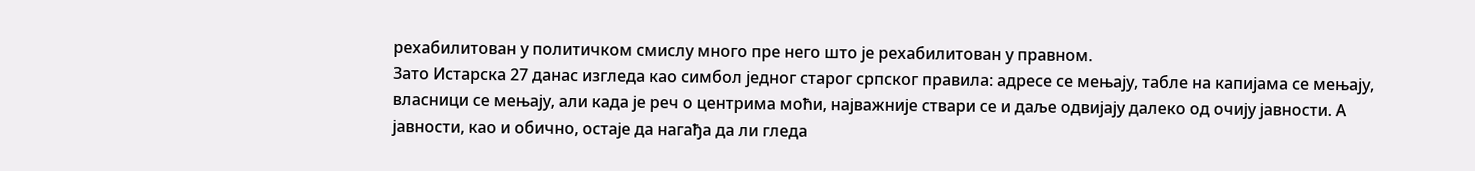рехабилитован у политичком смислу много пре него што је рехабилитован у правном.
Зато Истарска 27 данас изгледа као симбол једног старог српског правила: адресе се мењају, табле на капијама се мењају, власници се мењају, али када је реч о центрима моћи, најважније ствари се и даље одвијају далеко од очију јавности. А јавности, као и обично, остаје да нагађа да ли гледа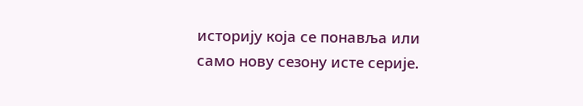историју која се понавља или само нову сезону исте серије.